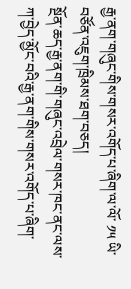རྒྱ་ནག་གཞུང་གིས་གསར་འགོད་པ་ཞིག་ལ་ལོ་ ༡༥ ཡི་བཙོན་འཇུག་ཁྲིམས་ཐག་བཅད།
སྔོན་ཆད་རྒྱ་ནག་གི་གཞུང་འབྲེལ་གསར་ཁང་ནང་ལས་ཀ་བྱེད་མྱོང་བའི་རྒྱ་ནག་གིས་གསར་འགོད་པ་ཞིག་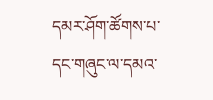དམར་ཤོག་ཚོགས་པ་དང་གཞུང་ལ་དམའ་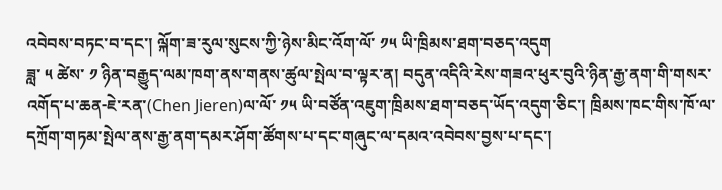འབེབས་བཏང་བ་དང་། ལྐོག་ཟ་རུལ་སུངས་ཀྱི་ཉེས་མིང་འོག་ལོ་ ༡༥ ཡི་ཁྲིམས་ཐག་བཅད་འདུག
ཟླ་ ༥ ཚེས་ ༡ ཉིན་བརྒྱུད་ལམ་ཁག་ནས་གནས་ཚུལ་སྤེལ་བ་ལྟར་ན། བདུན་འདིའི་རེས་གཟའ་ཕུར་བུའི་ཉིན་རྒྱ་ནག་གི་གསར་འགོད་པ་ཆན-ཇེ་རན་(Chen Jieren)ལ་ལོ་ ༡༥ ཡི་བཙོན་འཇུག་ཁྲིམས་ཐག་བཅད་ཡོད་འདུག་ཅིང་། ཁྲིམས་ཁང་གིས་ཁོ་ལ་དཀྲོག་གཏམ་སྤེལ་ནས་རྒྱ་ནག་དམར་ཤོག་ཚོགས་པ་དང་གཞུང་ལ་དམའ་འབེབས་བྱས་པ་དང་།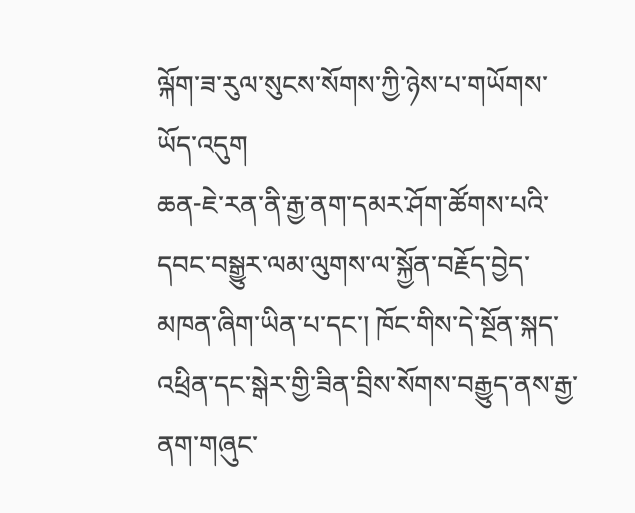ལྐོག་ཟ་རུལ་སུངས་སོགས་ཀྱི་ཉེས་པ་གཡོགས་ཡོད་འདུག
ཆན-ཇེ་རན་ནི་རྒྱ་ནག་དམར་ཤོག་ཚོགས་པའི་དབང་བསྒྱུར་ལམ་ལུགས་ལ་སྐྱོན་བརྗོད་བྱེད་མཁན་ཞིག་ཡིན་པ་དང་། ཁོང་གིས་དེ་སྔོན་སྐད་འཕྲིན་དང་སྒེར་གྱི་ཟིན་བྲིས་སོགས་བརྒྱུད་ནས་རྒྱ་ནག་གཞུང་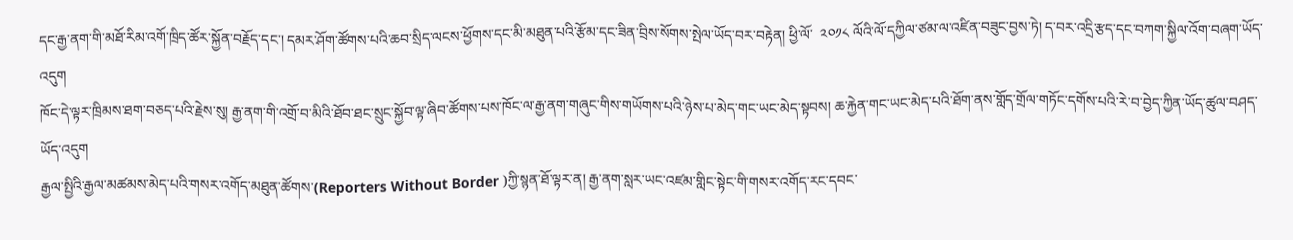དང་རྒྱ་ནག་གི་མཐོ་རིམ་འགོ་ཁྲིད་ཚོར་སྐྱོན་བརྗོད་དང་། དམར་ཤོག་ཚོགས་པའི་ཆབ་སྲིད་ལངས་ཕྱོགས་དང་མི་མཐུན་པའི་རྩོམ་དང་ཟིན་བྲིས་སོགས་སྤེལ་ཡོད་བར་བརྟེན། ཕྱི་ལོ་  ༢༠༡༨ ལོའི་ལོ་དཀྱིལ་ཙམ་ལ་འཛིན་བཟུང་བྱས་ཏེ། ད་བར་འདྲི་རྩད་དང་བཀག་སྐྱིལ་འོག་བཞག་ཡོད་འདུག
ཁོང་དེ་ལྟར་ཁྲིམས་ཐག་བཅད་པའི་རྗེས་སུ། རྒྱ་ནག་གི་འགྲོ་བ་མིའི་ཐོབ་ཐང་སྲུང་སྐྱོབ་ལྟ་ཞིབ་ཚོགས་པས་ཁོང་ལ་རྒྱ་ནག་གཞུང་གིས་གཡོགས་པའི་ཉེས་པ་མེད་གང་ཡང་མེད་སྟབས། ཆ་རྐྱེན་གང་ཡང་མེད་པའི་ཐོག་ནས་གློད་གྲོལ་གཏོང་དགོས་པའི་རེ་བ་བྱེད་ཀྱིན་ཡོད་ཚུལ་བཤད་ཡོད་འདུག
རྒྱལ་སྤྱིའི་རྒྱལ་མཚམས་མེད་པའི་གསར་འགོད་མཐུན་ཚོགས་(Reporters Without Border )ཀྱི་སྙན་ཐོ་ལྟར་ན། རྒྱ་ནག་སླར་ཡང་འཛམ་གླིང་སྟེང་གི་གསར་འགོད་རང་དབང་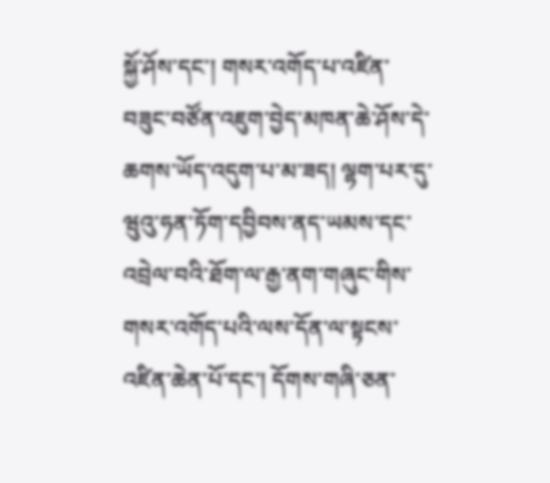སྐྱོ་ཤོས་དང་། གསར་འགོད་པ་འཛིན་བཟུང་བཙོན་འཇུག་བྱེད་མཁན་ཆེ་ཤོས་དེ་ཆགས་ཡོད་འདུག་པ་མ་ཟད། ལྷག་པར་དུ་ཝུའུ་ཧན་ཏོག་དབྱིབས་ནད་ཡམས་དང་འབྲེལ་བའི་ཐོག་ལ་རྒྱ་ནག་གཞུང་གིས་གསར་འགོད་པའི་ལས་དོན་ལ་སྟངས་འཛིན་ཆེན་པོ་དང་། དོགས་གཞི་ཅན་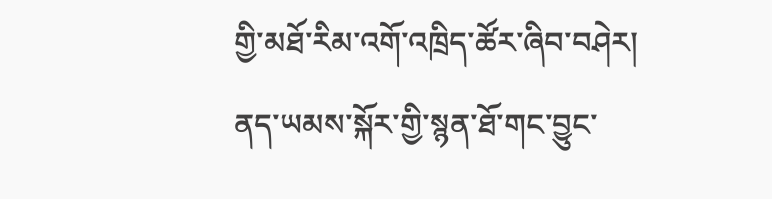གྱི་མཐོ་རིམ་འགོ་འཁྲིད་ཚོར་ཞིབ་བཤེར། ནད་ཡམས་སྐོར་གྱི་སྙན་ཐོ་གང་བྱུང་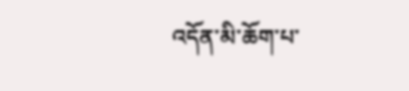འདོན་མི་ཆོག་པ་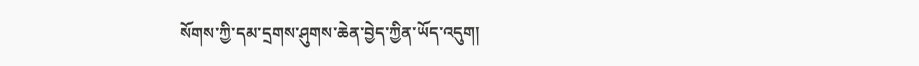སོགས་ཀྱི་དམ་དྲགས་ཤུགས་ཆེན་བྱེད་ཀྱིན་ཡོད་འདུག།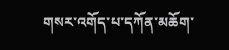གསར་འགོད་པ་དཀོན་མཆོག་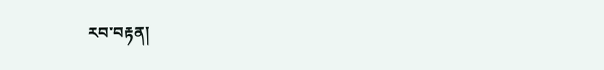རབ་བརྟན།